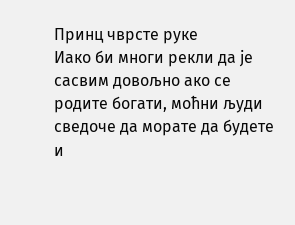Принц чврсте руке
Иако би многи рекли да је сасвим довољно ако се родите богати, моћни људи сведоче да морате да будете и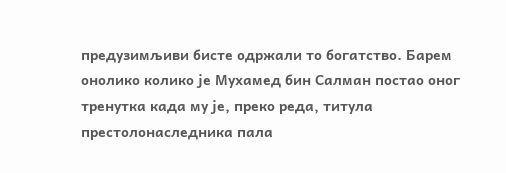предузимљиви бисте одржали то богатство. Барем онолико колико је Мухамед бин Салман постао оног тренутка када му је, преко реда, титула престолонаследника пала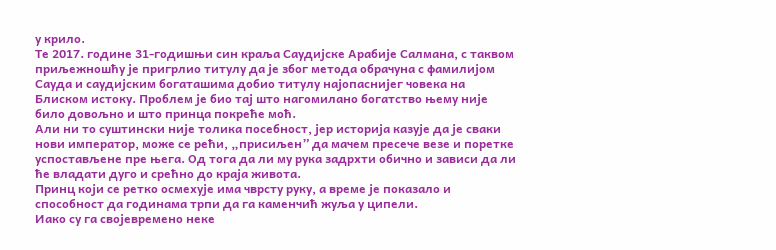у крило.
Те 2017. године 31-годишњи син краља Саудијске Арабије Салмана, с таквом приљежношћу је пригрлио титулу да је због метода обрачуна с фамилијом Сауда и саудијским богаташима добио титулу најопаснијег човека на Блиском истоку. Проблем је био тај што нагомилано богатство њему није било довољно и што принца покреће моћ.
Али ни то суштински није толика посебност, јер историја казује да је сваки нови император, може се рећи, „присиљен” да мачем пресече везе и поретке успостављене пре њега. Од тога да ли му рука задрхти обично и зависи да ли ће владати дуго и срећно до краја живота.
Принц који се ретко осмехује има чврсту руку, а време је показало и способност да годинама трпи да га каменчић жуља у ципели.
Иако су га својевремено неке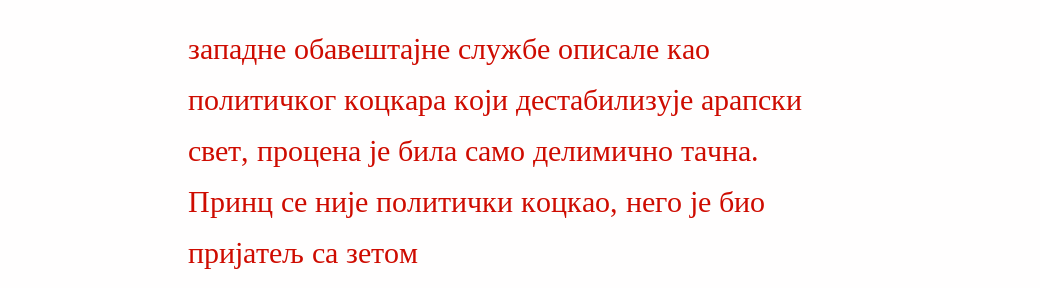западне обавештајне службе описале као политичког коцкара који дестабилизује арапски свет, процена је била само делимично тачна. Принц се није политички коцкао, него је био пријатељ са зетом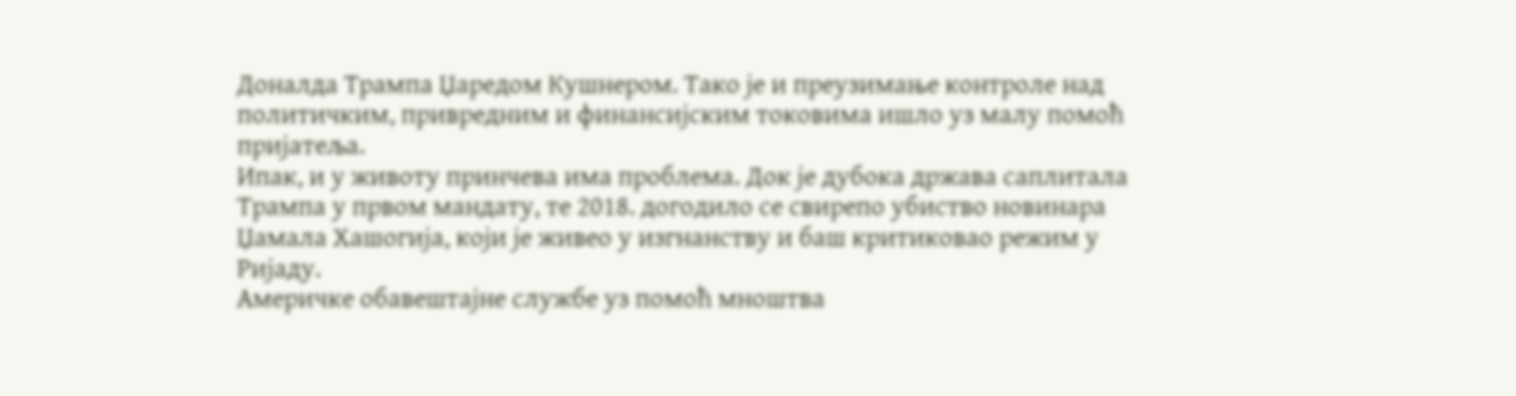Доналда Трампа Џаредом Кушнером. Тако је и преузимање контроле над политичким, привредним и финансијским токовима ишло уз малу помоћ пријатеља.
Ипак, и у животу принчева има проблема. Док је дубока држава саплитала Трампа у првом мандату, те 2018. догодило се свирепо убиство новинара Џамала Хашогија, који је живео у изгнанству и баш критиковао режим у Ријаду.
Америчке обавештајне службе уз помоћ мноштва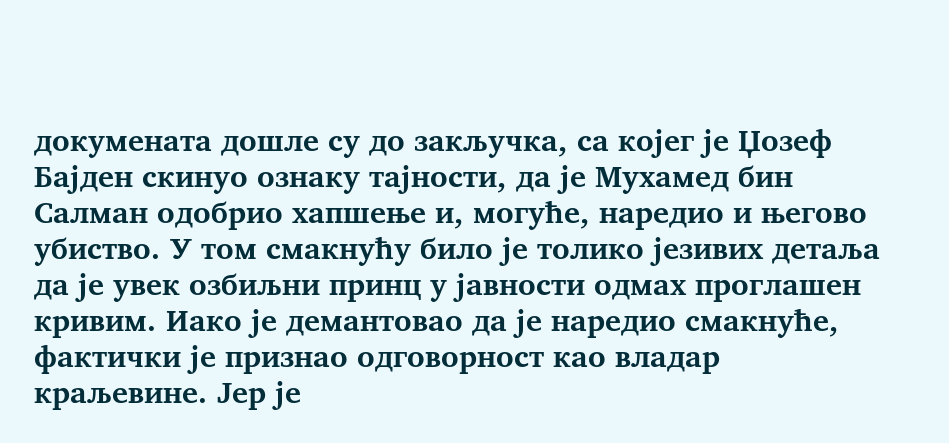докумената дошле су до закључка, са којег је Џозеф Бајден скинуо ознаку тајности, да је Мухамед бин Салман одобрио хапшење и, могуће, наредио и његово убиство. У том смакнућу било је толико језивих детаља да је увек озбиљни принц у јавности одмах проглашен кривим. Иако је демантовао да је наредио смакнуће, фактички је признао одговорност као владар краљевине. Јер је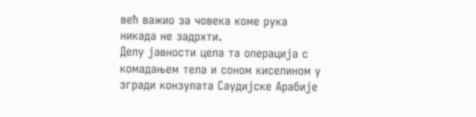већ важио за човека коме рука никада не задрхти.
Делу јавности цела та операција с комадањем тела и соном киселином у згради конзулата Саудијске Арабије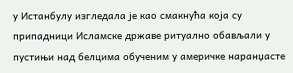у Истанбулу изгледала је као смакнућа која су припадници Исламске државе ритуално обављали у пустињи над белцима обученим у америчке наранџасте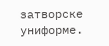затворске униформе.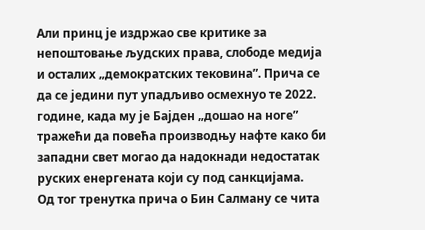Али принц је издржао све критике за непоштовање људских права, слободе медија и осталих „демократских тековина”. Прича се да се једини пут упадљиво осмехнуо те 2022. године, када му је Бајден „дошао на ноге” тражећи да повећа производњу нафте како би западни свет могао да надокнади недостатак руских енергената који су под санкцијама.
Од тог тренутка прича о Бин Салману се чита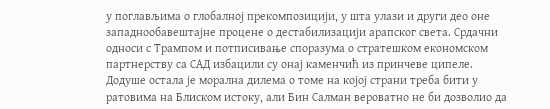у поглављима о глобалној прекомпозицији, у шта улази и други део оне западнообавештајне процене о дестабилизацији арапског света. Срдачни односи с Трампом и потписивање споразума о стратешком економском партнерству са САД избацили су онај каменчић из принчеве ципеле. Додуше остала је морална дилема о томе на којој страни треба бити у ратовима на Блиском истоку, али Бин Салман вероватно не би дозволио да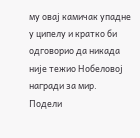му овај камичак упадне у ципелу и кратко би одговорио да никада није тежио Нобеловој награди за мир.
Подели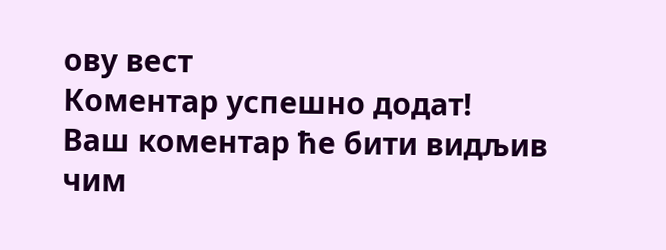ову вест
Комeнтар успeшно додат!
Ваш комeнтар ћe бити видљив чим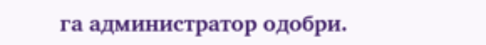га администратор одобри.